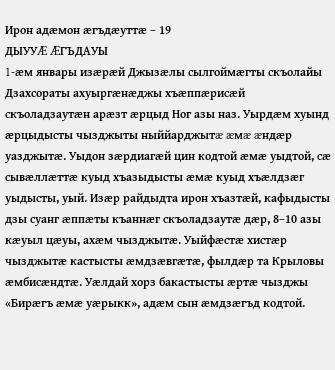Ирон адæмон æгъдæуттæ – 19
ДЫУУÆ ÆГЪДАУЫ
1-æм январы изæрæй Джызæлы сылгоймæгты скъолайы Дзахсораты ахуыргæнæджы хъæппæрисæй скъоладзаутæн арæзт æрцыд Ног азы наз. Уырдæм хуынд æрцыдысты чызджыты ныййарджытæ æмæ æндæр уазджытæ. Уыдон зæрдиагæй цин кодтой æмæ уыдтой, сæ сывæллæттæ куыд хъазыдысты æмæ куыд хъæлдзæг уыдысты, уый. Изæр райдыдта ирон хъазтæй, кафыдысты дзы суанг æппæты къаннæг скъоладзаутæ дæр, 8–10 азы кæуыл цæуы, ахæм чызджытæ. Уыйфæстæ хистæр чызджытæ кастысты æмдзæвгæтæ, фылдæр та Крыловы æмбисæндтæ. Уæлдай хорз бакастысты æртæ чызджы «Бирæгъ æмæ уæрыкк», адæм сын æмдзæгъд кодтой.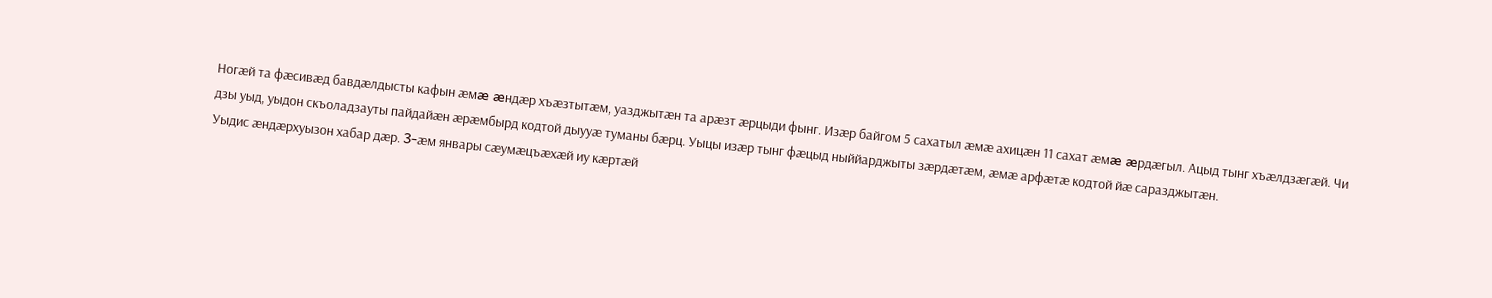Ногæй та фæсивæд бавдæлдысты кафын æмæ æндæр хъæзтытæм, уазджытæн та арæзт æрцыди фынг. Изæр байгом 5 сахатыл æмæ ахицæн 11 сахат æмæ æрдæгыл. Ацыд тынг хъæлдзæгæй. Чи дзы уыд, уыдон скъоладзауты пайдайæн æрæмбырд кодтой дыууæ туманы бæрц. Уыцы изæр тынг фæцыд ныййарджыты зæрдæтæм, æмæ арфæтæ кодтой йæ саразджытæн.
Уыдис æндæрхуызон хабар дæр. 3-æм январы сæумæцъæхæй иу кæртæй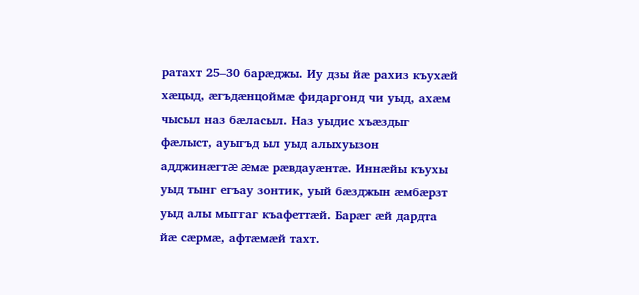ратахт 25–30 барæджы. Иу дзы йæ рахиз къухæй хæцыд, æгъдæнцоймæ фидаргонд чи уыд, ахæм чысыл наз бæласыл. Наз уыдис хъæздыг фæлыст, ауыгъд ыл уыд алыхуызон адджинæгтæ æмæ рæвдауæнтæ. Иннæйы къухы уыд тынг егъау зонтик, уый бæзджын æмбæрзт уыд алы мыггаг къафеттæй. Барæг æй дардта йæ сæрмæ, афтæмæй тахт.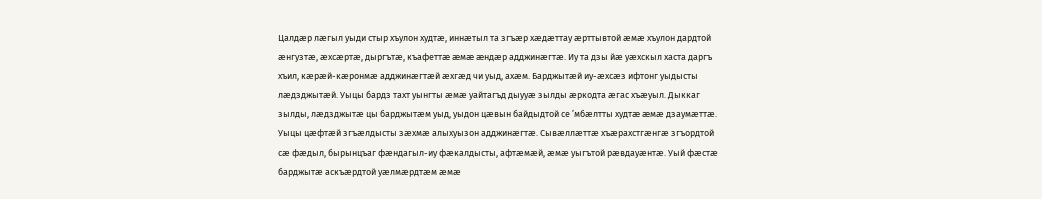Цалдæр лæгыл уыди стыр хъулон худтæ, иннæтыл та згъæр хæдæттау æрттывтой æмæ хъулон дардтой æнгузтæ, æхсæртæ, дыргътæ, къафеттæ æмæ æндæр адджинæгтæ. Иу та дзы йæ уæхскыл хаста даргъ хъил, кæрæй-кæронмæ адджинæгтæй æхгæд чи уыд, ахæм. Барджытæй иу-æхсæз ифтонг уыдысты лæдзджытæй. Уыцы бардз тахт уынгты æмæ уайтагъд дыууæ зылды æркодта æгас хъæуыл. Дыккаг зылды, лæдзджытæ цы барджытæм уыд, уыдон цæвын байдыдтой се ’мбæлтты худтæ æмæ дзаумæттæ. Уыцы цæфтæй згъæлдысты зæхмæ алыхуызон адджинæгтæ. Сывæллæттæ хъæрахстгæнгæ згъордтой сæ фæдыл, бырынцъаг фæндагыл-иу фæкалдысты, афтæмæй, æмæ уыгътой рæвдауæнтæ. Уый фæстæ барджытæ аскъæрдтой уæлмæрдтæм æмæ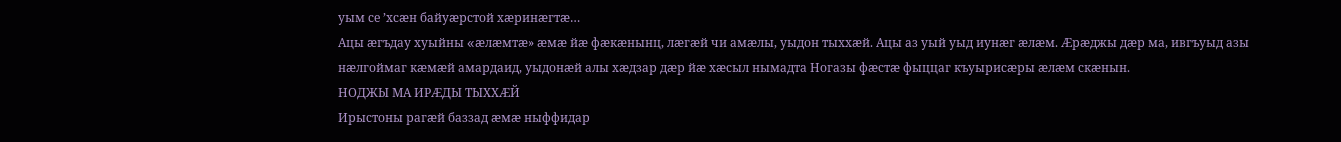уым се ’хсæн байуæрстой хæринæгтæ…
Ацы æгъдау хуыйны «æлæмтæ» æмæ йæ фæкæнынц, лæгæй чи амæлы, уыдон тыххæй. Ацы аз уый уыд иунæг æлæм. Æрæджы дæр ма, ивгъуыд азы нæлгоймаг кæмæй амардаид, уыдонæй алы хæдзар дæр йæ хæсыл нымадта Ногазы фæстæ фыццаг къуырисæры æлæм скæнын.
НОДЖЫ МА ИРÆДЫ ТЫХХÆЙ
Ирыстоны рагæй баззад æмæ ныффидар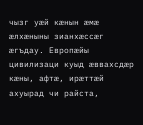чызг уæй кæнын æмæ æлхæныны зианхæссæг æгъдау. Европæйы цивилизаци куыд æввахсдæр кæны, афтæ, ирæттæй ахуырад чи райста,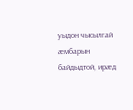уыдон чысылгай æмбарын байдыдтой, ирæд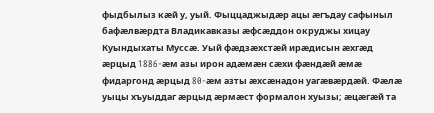фыдбылыз кæй у, уый. Фыццаджыдæр ацы æгъдау сафыныл бафæлвæрдта Владикавказы æфсæддон окруджы хицау Куындыхаты Муссæ. Уый фæдзæхстæй ирæдисын æхгæд æрцыд 1886-æм азы ирон адæмæн сæхи фæндæй æмæ фидаргонд æрцыд 80-æм азты æхсæнадон уагæвæрдæй. Фæлæ уыцы хъуыддаг æрцыд æрмæст формалон хуызы; æцæгæй та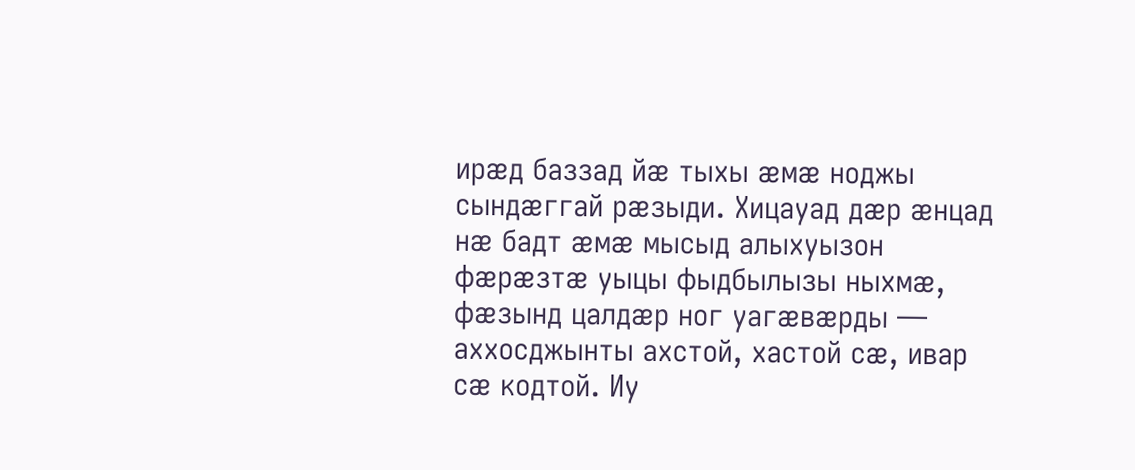ирæд баззад йæ тыхы æмæ ноджы сындæггай рæзыди. Хицауад дæр æнцад нæ бадт æмæ мысыд алыхуызон фæрæзтæ уыцы фыдбылызы ныхмæ, фæзынд цалдæр ног уагæвæрды — аххосджынты ахстой, хастой сæ, ивар сæ кодтой. Иу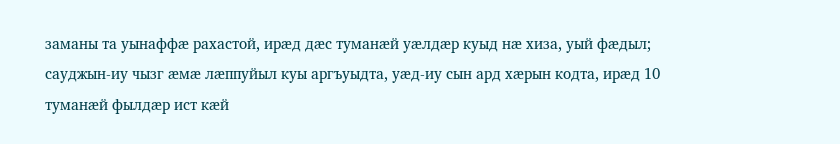заманы та уынаффæ рахастой, ирæд дæс туманæй уæлдæр куыд нæ хиза, уый фæдыл; сауджын-иу чызг æмæ лæппуйыл куы аргъуыдта, уæд-иу сын ард хæрын кодта, ирæд 10 туманæй фылдæр ист кæй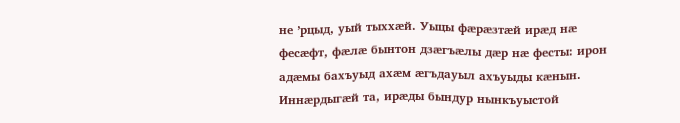не ’рцыд, уый тыххæй. Уыцы фæрæзтæй ирæд нæ фесæфт, фæлæ бынтон дзæгъæлы дæр нæ фесты: ирон адæмы бахъуыд ахæм æгъдауыл ахъуыды кæнын. Иннæрдыгæй та, ирæды бындур нынкъуыстой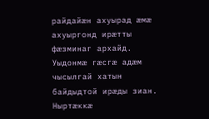райдайæн ахуырад æмæ ахуыргонд ирæтты фæзминаг архайд. Уыдонмæ гæсгæ адæм чысылгай хатын байдыдтой ирæды зиан. Ныртæккæ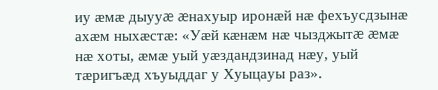иу æмæ дыууæ æнахуыр иронæй нæ фехъусдзынæ ахæм ныхæстæ: «Уæй кæнæм нæ чызджытæ æмæ нæ хоты, æмæ уый уæздандзинад нæу, уый тæригъæд хъуыддаг у Хуыцауы раз».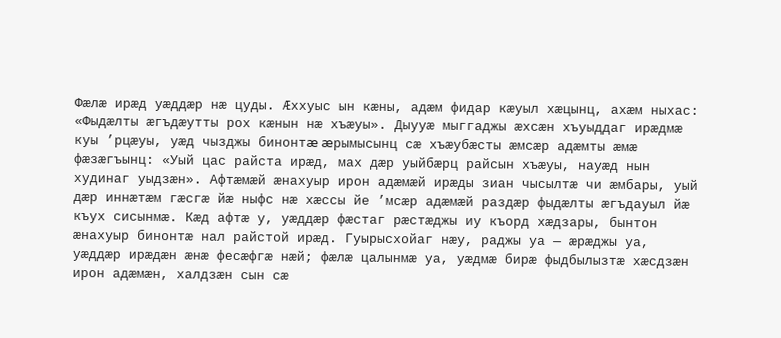Фæлæ ирæд уæддæр нæ цуды. Æххуыс ын кæны, адæм фидар кæуыл хæцынц, ахæм ныхас: «Фыдæлты æгъдæутты рох кæнын нæ хъæуы». Дыууæ мыггаджы æхсæн хъуыддаг ирæдмæ куы ’рцæуы, уæд чызджы бинонтæ æрымысынц сæ хъæубæсты æмсæр адæмты æмæ фæзæгъынц: «Уый цас райста ирæд, мах дæр уыйбæрц райсын хъæуы, науæд нын худинаг уыдзæн». Афтæмæй æнахуыр ирон адæмæй ирæды зиан чысылтæ чи æмбары, уый дæр иннæтæм гæсгæ йæ ныфс нæ хæссы йе ’мсæр адæмæй раздæр фыдæлты æгъдауыл йæ къух сисынмæ. Кæд афтæ у, уæддæр фæстаг рæстæджы иу къорд хæдзары, бынтон æнахуыр бинонтæ нал райстой ирæд. Гуырысхойаг нæу, раджы уа — æрæджы уа, уæддæр ирæдæн æнæ фесæфгæ нæй; фæлæ цалынмæ уа, уæдмæ бирæ фыдбылызтæ хæсдзæн ирон адæмæн, халдзæн сын сæ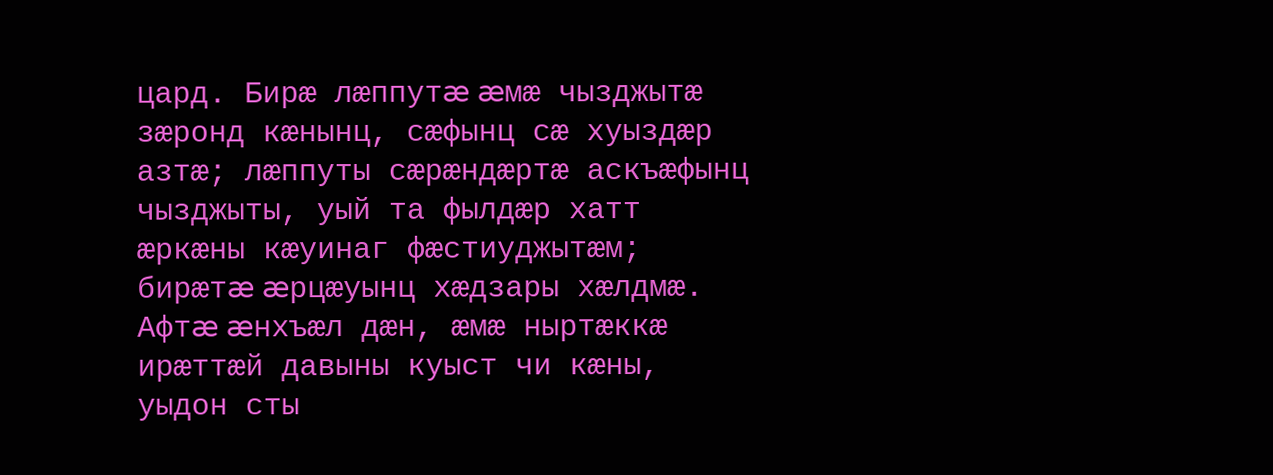цард. Бирæ лæппутæ æмæ чызджытæ зæронд кæнынц, сæфынц сæ хуыздæр азтæ; лæппуты сæрæндæртæ аскъæфынц чызджыты, уый та фылдæр хатт æркæны кæуинаг фæстиуджытæм; бирæтæ æрцæуынц хæдзары хæлдмæ. Афтæ æнхъæл дæн, æмæ ныртæккæ ирæттæй давыны куыст чи кæны, уыдон сты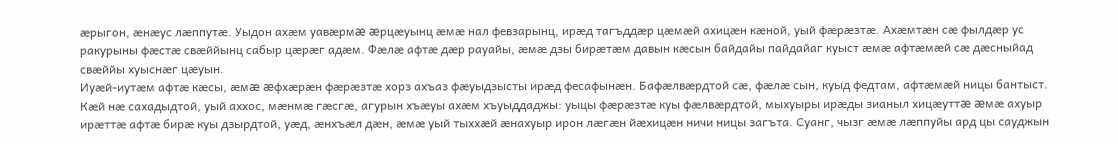æрыгон, æнæус лæппутæ. Уыдон ахæм уавæрмæ æрцæуынц æмæ нал февзарынц, ирæд тагъддæр цæмæй ахицæн кæной, уый фæрæзтæ. Ахæмтæн сæ фылдæр ус ракурыны фæстæ свæййынц сабыр цæрæг адæм. Фæлæ афтæ дæр рауайы, æмæ дзы бирæтæм давын кæсын байдайы пайдайаг куыст æмæ афтæмæй сæ дæсныйад свæййы хуыснæг цæуын.
Иуæй-иутæм афтæ кæсы, æмæ æфхæрæн фæрæзтæ хорз ахъаз фæуыдзысты ирæд фесафынæн. Бафæлвæрдтой сæ, фæлæ сын, куыд федтам, афтæмæй ницы бантыст. Кæй нæ сахадыдтой, уый аххос, мæнмæ гæсгæ, агурын хъæуы ахæм хъуыддаджы: уыцы фæрæзтæ куы фæлвæрдтой, мыхуыры ирæды зианыл хицæуттæ æмæ ахуыр ирæттæ афтæ бирæ куы дзырдтой, уæд, æнхъæл дæн, æмæ уый тыххæй æнахуыр ирон лæгæн йæхицæн ничи ницы загъта. Суанг, чызг æмæ лæппуйы ард цы сауджын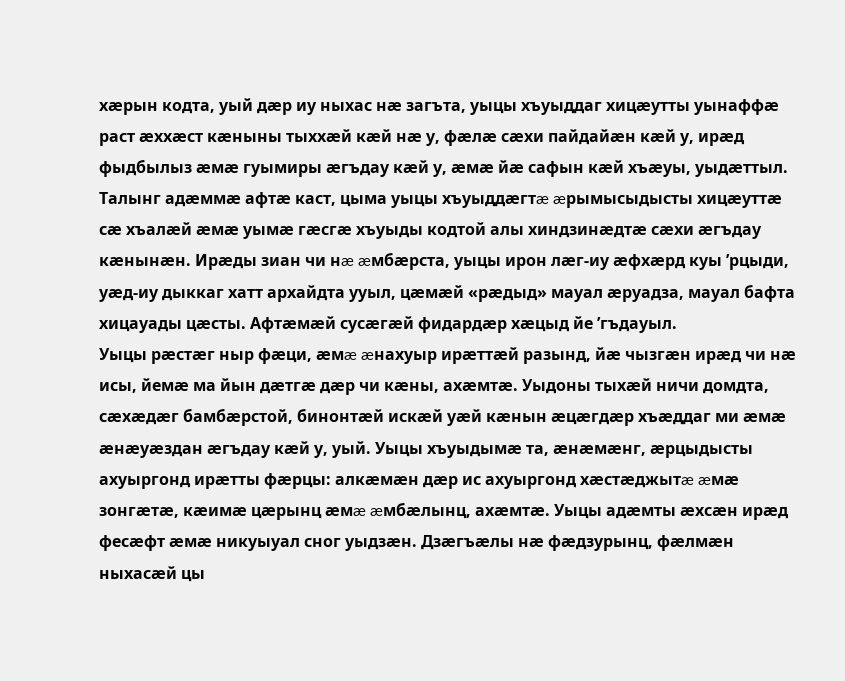хæрын кодта, уый дæр иу ныхас нæ загъта, уыцы хъуыддаг хицæутты уынаффæ раст æххæст кæныны тыххæй кæй нæ у, фæлæ сæхи пайдайæн кæй у, ирæд фыдбылыз æмæ гуымиры æгъдау кæй у, æмæ йæ сафын кæй хъæуы, уыдæттыл. Талынг адæммæ афтæ каст, цыма уыцы хъуыддæгтæ æрымысыдысты хицæуттæ сæ хъалæй æмæ уымæ гæсгæ хъуыды кодтой алы хиндзинæдтæ сæхи æгъдау кæнынæн. Ирæды зиан чи нæ æмбæрста, уыцы ирон лæг-иу æфхæрд куы ’рцыди, уæд-иу дыккаг хатт архайдта ууыл, цæмæй «рæдыд» мауал æруадза, мауал бафта хицауады цæсты. Афтæмæй сусæгæй фидардæр хæцыд йе ’гъдауыл.
Уыцы рæстæг ныр фæци, æмæ æнахуыр ирæттæй разынд, йæ чызгæн ирæд чи нæ исы, йемæ ма йын дæтгæ дæр чи кæны, ахæмтæ. Уыдоны тыхæй ничи домдта, сæхæдæг бамбæрстой, бинонтæй искæй уæй кæнын æцæгдæр хъæддаг ми æмæ æнæуæздан æгъдау кæй у, уый. Уыцы хъуыдымæ та, æнæмæнг, æрцыдысты ахуыргонд ирæтты фæрцы: алкæмæн дæр ис ахуыргонд хæстæджытæ æмæ зонгæтæ, кæимæ цæрынц æмæ æмбæлынц, ахæмтæ. Уыцы адæмты æхсæн ирæд фесæфт æмæ никуыуал сног уыдзæн. Дзæгъæлы нæ фæдзурынц, фæлмæн ныхасæй цы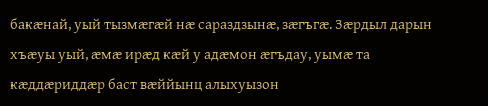бакæнай, уый тызмæгæй нæ сараздзынæ, зæгъгæ. Зæрдыл дарын хъæуы уый, æмæ ирæд кæй у адæмон æгъдау, уымæ та кæддæриддæр баст вæййынц алыхуызон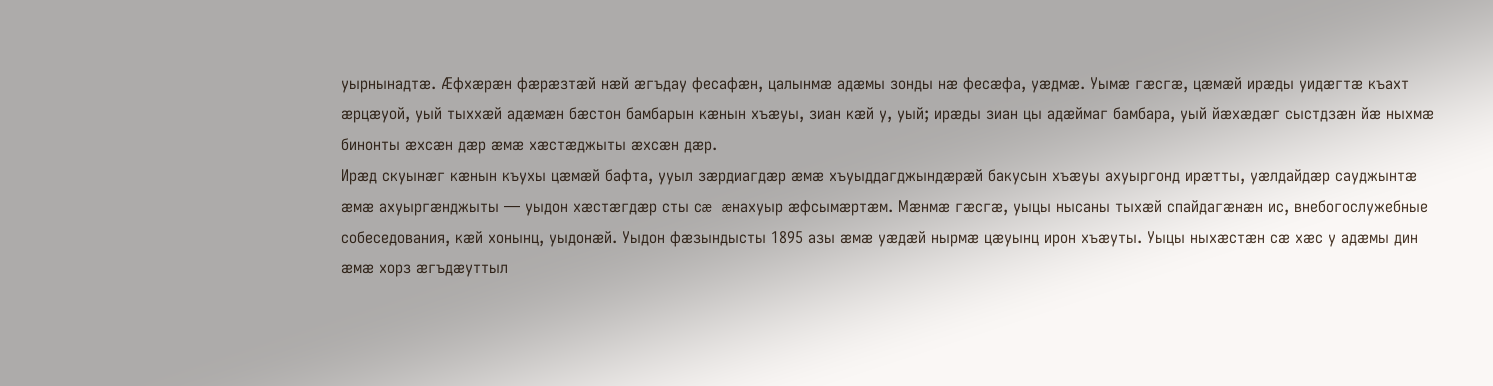уырнынадтæ. Æфхæрæн фæрæзтæй нæй æгъдау фесафæн, цалынмæ адæмы зонды нæ фесæфа, уæдмæ. Уымæ гæсгæ, цæмæй ирæды уидæгтæ къахт æрцæуой, уый тыххæй адæмæн бæстон бамбарын кæнын хъæуы, зиан кæй у, уый; ирæды зиан цы адæймаг бамбара, уый йæхæдæг сыстдзæн йæ ныхмæ бинонты æхсæн дæр æмæ хæстæджыты æхсæн дæр.
Ирæд скуынæг кæнын къухы цæмæй бафта, ууыл зæрдиагдæр æмæ хъуыддагджындæрæй бакусын хъæуы ахуыргонд ирæтты, уæлдайдæр сауджынтæ æмæ ахуыргæнджыты — уыдон хæстæгдæр сты сæ æнахуыр æфсымæртæм. Мæнмæ гæсгæ, уыцы нысаны тыхæй спайдагæнæн ис, внебогослужебные собеседования, кæй хонынц, уыдонæй. Уыдон фæзындысты 1895 азы æмæ уæдæй нырмæ цæуынц ирон хъæуты. Уыцы ныхæстæн сæ хæс у адæмы дин æмæ хорз æгъдæуттыл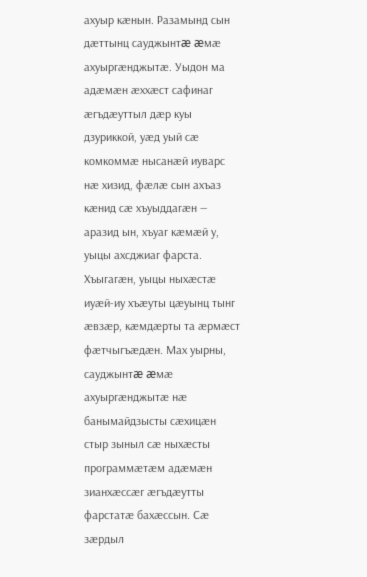ахуыр кæнын. Разамынд сын дæттынц сауджынтæ æмæ ахуыргæнджытæ. Уыдон ма адæмæн æххæст сафинаг æгъдæуттыл дæр куы дзуриккой, уæд уый сæ комкоммæ нысанæй иуварс нæ хизид, фæлæ сын ахъаз кæнид сæ хъуыддагæн — аразид ын, хъуаг кæмæй у, уыцы ахсджиаг фарста. Хъыгагæн, уыцы ныхæстæ иуæй-иу хъæуты цæуынц тынг æвзæр, кæмдæрты та æрмæст фæтчыгъæдæн. Мах уырны, сауджынтæ æмæ ахуыргæнджытæ нæ банымайдзысты сæхицæн стыр зыныл сæ ныхæсты программæтæм адæмæн зианхæссæг æгъдæутты фарстатæ бахæссын. Сæ зæрдыл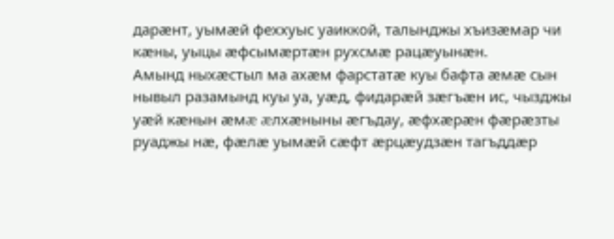дарæнт, уымæй феххуыс уаиккой, талынджы хъизæмар чи кæны, уыцы æфсымæртæн рухсмæ рацæуынæн.
Амынд ныхæстыл ма ахæм фарстатæ куы бафта æмæ сын нывыл разамынд куы уа, уæд, фидарæй зæгъæн ис, чызджы уæй кæнын æмæ æлхæныны æгъдау, æфхæрæн фæрæзты руаджы нæ, фæлæ уымæй сæфт æрцæудзæн тагъддæр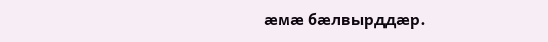æмæ бæлвырддæр.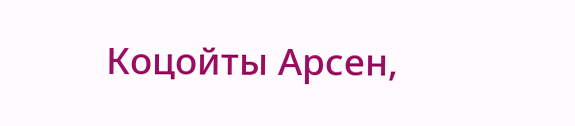Коцойты Арсен,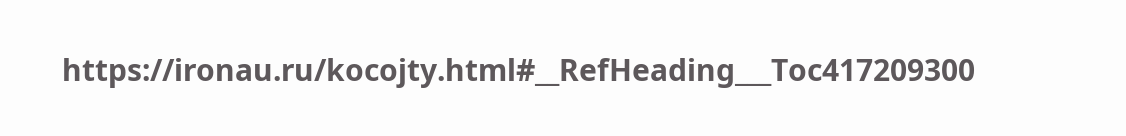https://ironau.ru/kocojty.html#__RefHeading___Toc417209300